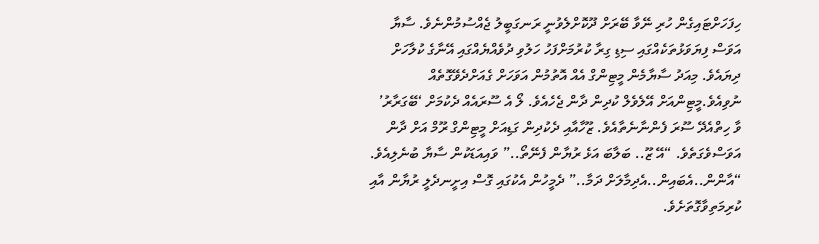ހިފަހަށްޓައިގެން ހުރި ނޭވާ ބޭރަށް ދޫކޮށްލެވުނީ ރަނގަބީލު ޖެއްސުމުންނެވެ. ސާޔާ އަވަސް ފިޔަވަޅުތަކެއްގައި ސިޑި ގިރާ ކުރުމަށްފަހު ހަލުވި ދުވެއްޔެއްގައި އޭނާގެ ކުލާހަށް ދިޔައެވެ. މިއަދު ސާޔާމެން މީޓިންގް އެއް އޮތުމުން އަވަހަށް ގެއަށްދެވޭގޮތެއް ނުވިއެވެ.މީޓިންއަށް އޭލެވެލް ކުދިން ދާން ޖެހެއެވެ. ލޯ އެ ސޫރައެއް ދެކުމަށް ‘ބޭގަރާރު’ ވާ ހިތްއެދޭ ސޫރަ ފެންނާނެތާއެވެ. ޒޫހާއާއި ދެކުދިން ގަޑިއަށް މީޓިންގް ރޫމް އަށް ދާން އަވަސްވެގަތެވެ. “އޭ ޒޫ.. ބަލާބަ އަޅެ ރުޔާން ފެނޭތޯ..” ވައިއަޑަކުން ސާޔާ ބުނެލިއެވެ. “އާންން..އެބައިން..އެދިމާލަށް ދަމާ..” ދެމީހުން އެކުގައި ގޮސް އިށީނދެލީ ރުޔާން އާއި ކުރިމަތިވާގޮތަށެވެ.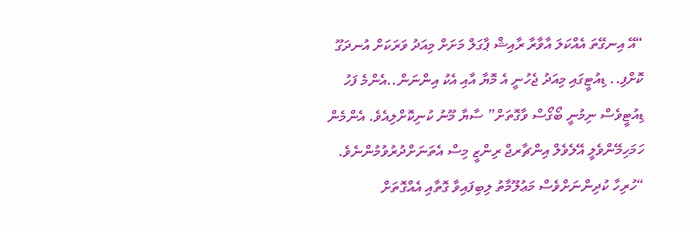“އޭ އިނގޭތަ އެއްކަލަ އާވާރާ ރާއިޝް ޕާގަލް މަށަށް މިއަދު ވަރަކަށް އުނދަގޫ ކޮށްފި.. ޑިއުޓީގައި މިއަދު ޖެހުނީ އެ މޮޔާ އާއި އެކު އިންނަން..އެންމެ ފަހު ޑިއުޓީވެސް ނިމުނީ ބޯގޯސް ވާގޮތަށް” ސާޔާ މޫނު ކުނިކޮށްލިއެވެ. އެންމެން ހަމަހިމޭންވެލީ އޭލެވެލް އިންޗާރޖް ރިންޒީ މިސް އެތަނަށްދުރުވުމުންނެވެ. “ހުރިހާ ކުދިންނަށްވެސް މަޢުލޫމާތު ލިބިފައިވާ ގޮތާއި އެއްގޮތަށް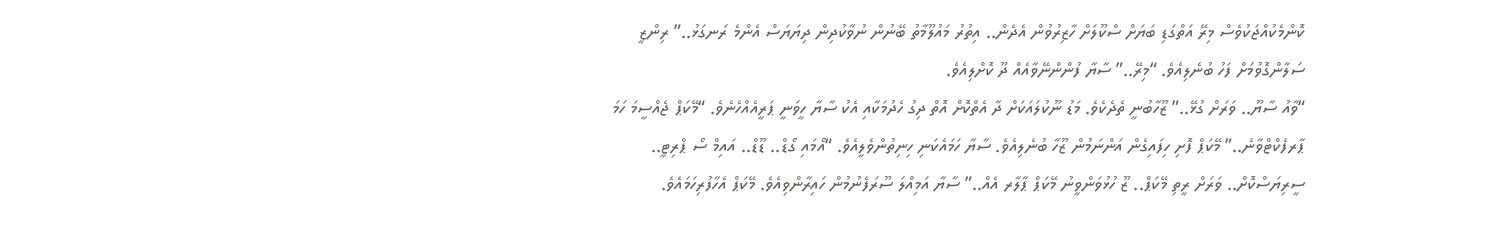ކޮންމެކުއްޖަކުވެސް މިރޭ އަތްގަޑި ބަޔަށް ސްކޫލަށް ހާޒިރުވުން އެދެން.. އިތުރު މައުލޫމާތު ބޭނުން ނުވާކުދިން ދިޔަޔަސް އެންމެ ރަނގަޅު..” ރިންޒީ ސަލާންގޮވުމަށް ފަހު ބުނެލިއެވެ. “މިރޭ..” ސާޔާ ފުންންނޭވާއެއް ދޫ ކޮށްލިއެވެ.
“ވާއު ސާޔޫ.. ވަރަށް ގުޅޭ..” ޒޫހާބުނީ ތެދެކެވެ. މަޑު ނޫކުލައަކަށް ދާ އެތްކޮށް އޮތް ދިގު ހެދުމަކާއި އެކު ސާޔާ ހީވަނީ ޕަރީއެއްހެނެވެ. “މޭކަޕް ޖެއްސީމަ ހަމަ ޕާރފެކްޓްވާނެ..” މޭކަޕް ފޮށި ހިފައިގެން އަންނަމުން ޒޫހާ ބުނެލިއެވެ. ސާޔާ ހަމައެކަނި ހިނިތުންވެލީއެވެ. “އޯމައި ގޯޑް.. ޑޫޑް.. އައިމް ސޯ ޕްރިޓީ.. ސީރިޔަސްކޮށް.. ވަރަށް ރީތި މޭކަޕް.. ޒޫ ހުޅުވަންވީނު މޭކަޕް ޕާލާރ އެއް..” ސާޔާ އަމިއްލަ ސޫރަފެނުމުން ހައިރާންވިއެވެ. މޭކަޕް އެހާފުރިހަމައެވެ.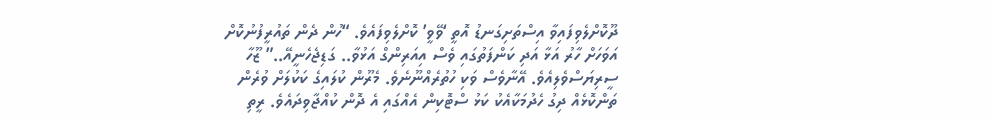ދޫކޮށްލެވިފައިވާ އިސްތަށިގަނޑު އޮތީ ‘ވޭވީ’ ކޮށްލެވިފައެވެ. “ހުން ދެން ތައުރީފުނުކޮށް އަވަހަށް ހާރު އަޅާ އަދި ކަންފަތުގައި ވެސް އިއަރިންގް އަޅުވާ.. ގަޑިޖެހެނީއޭ..” ޒޫހާ ސީރިޔަސްވެލިއެވެ. އޭނާވެސް ވަކި ހުތުރެއްނޫނެވެ. މެރޫން ކުލައިގެ ކަކުލަށް ވުރެން ތަންކޮޅެއް ދިގު ހެދުމަކާއެކު ކަޅު ސްޓޮކިން އެއްގައި އެ ދޮން ކުއްޖާވިދައެވެ. ރީތި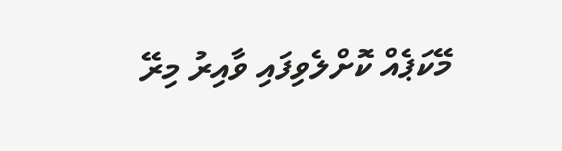މޭކަޕެއް ކޮށްލެވިފައި ވާއިރު މިރޭ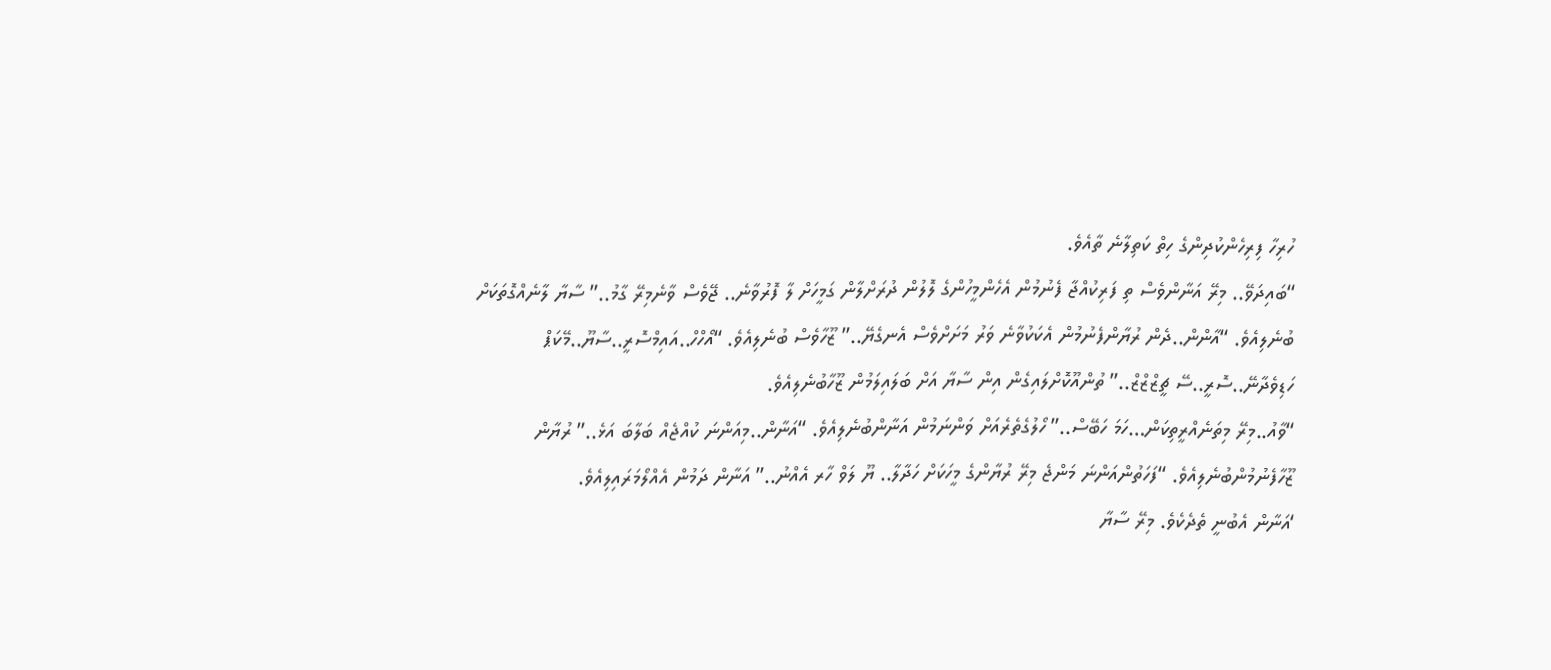ހުރިހާ ފިރިހެންކުދިންގެ ހިތް ކަތިލާނެ ތާއެވެ.
“ބައިދަވޭ.. މިރޭ އަނާންވެސް ތި ފަރިކުއްޖާ ފެނުމުން އެހެންމީހުންގެ ލޮލުން ދުރަށްލާން ގަމީހަށް ލާ ފޮރުވާނެ.. ޖޭވެސް ވާނެމިރޭ ގާމު..” ސާޔާ ލާނެއްގޮތަކަށް ބުނެލިއެވެ. “އާންން..ދެން ރުޔާންފެނުމުން އެކަކުވާނެ ވަރު މަށަށްވެސް އެނގެޔޭ..” ޒޫހާވެސް ބުނެލިއެވެ. “އޯހްހް..އައިމްސޮރީ..ސާޔޫ..މޭކަޕް ހަޑިވެދާނޭ..ސޮރީ..ސޭ ޗީޒްޒްޒް..” ތުންއޫކޮށްލައިގެން އިން ސާޔާ އަށް ބަލައިލަމުން ޒޫހާބުނެލިއެވެ.
“ވާއު..މިރޭ މިތަނެއްރީތިކަން…ހަމަ ހަބޭސް..” ހޯލުގެތެރެއަށް ވަންނަމުން އަނާންބުނެލިއެވެ. “އަނާން..މިއަންނަ ކުއްޖެއް ބަލާބަ އަޅެ..” ރުޔާން ޒޫހާފެނުމުންބުނެލިއެވެ. “ފަހަތުންއަންނަ މަންޖެ މިރޭ ރުޔާންގެ މީހަކަށް ހަދާލާ.. ޔޫ ލަވް ހާރ އެއްނު..” އަނާން ދަމުން އެއްލޯމަރައިލިއެވެ.
‘އަނާން އެބުނީ ތެދެކެވެ. މިރޭ ސާޔާ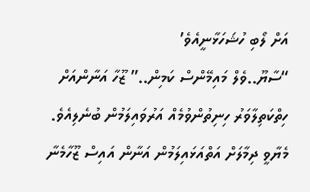އަށް ލޯބި ހުޝަހަޅާނީއެވެ’
“ސާޔޫ..ވެލް މައިމޭންސް ކަމިން..” ޒޫހާ އަނާންއަށް ހިތްކަތިލާވަރު ހިނިތުންވުމެއް އަރުވައިލަމުން ބުނެލިއެވެ. މެޔާވީ ދިމާލަށް އަތްއަޅައިލަމުން އަނާން އައިސް ޒޫހާމެނާ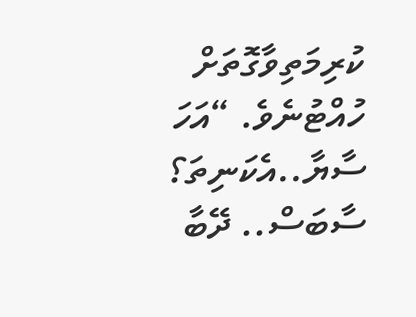ކުރިމަތިވާގޮތަށް ހުއްޓުނެވެ. “އަހަ ސާޔާ..އެކަނިތަ؟ ސާބަސް.. ދޭބާ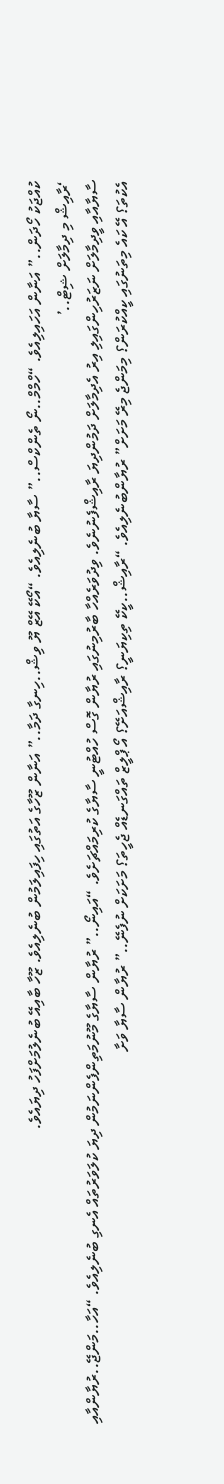ކުއްޖަކު ހޯދަން..” އަނާން އަހައިލިއެވެ. “ހްމްމް..ނޯ ތެންކްސް..” ސާޔާ ބުނެލިއެވެ. “އޯކޭ އޭޒް ޔޫ ވިޝް..ހިނގާ ދަމާ..” އަނާން ޒޫހާގެ އަތުގައި ހިފައިލަމުން ބުނެލިއެވެ. ޒޫހާ ބާއިއޭ ބުނެލުމަށްފަހު ދިޔައެވެ.
‘ރާއިޝް މި ދިމާލަށް ޝިޓް..’
ސާޔާއާއި ވީދިމާލަށް ނަޒަރުހިންގައިލި އިރު އެދިމާލަށް ދަމުންދިޔަ ރާއިޝްފެނުނެވެ. ވިދުވަރެއްހާ ބާރުމިނުގައި ރުޔާން ގޮސް ހުއްޓުނީ ސާޔާގެ ކުރިމައްޗަށެވެ. “އައިނޯ..” ރުޔާން ސާޔާގެ މޫނުމަތިންފެންނަމުން ދިޔަ ކުލަވަރުތައް އެނގި ބުނެލިއެވެ. “އަހާ..މަންޖޭ..ރުޔާންއާއި އެކުތަ؟ އޭ ކައެ މިތަނުގައި ކީއްކުރަން؟ މިމަންޖެ މިރޭ މަށަށް” ރުޔާންބުނެލިއެވެ. “ރާއިޝް..ކީކޭ ތިކިޔަނީ؟ ރާއިޝްއަށޭ؟ އޯ ޕްލީޒް ތައްގަނޑެއް ޖެހީތަ؟ މަށަކަށް ނުފެނޭ..” ރުޔާން ސާޔާ ވަށާ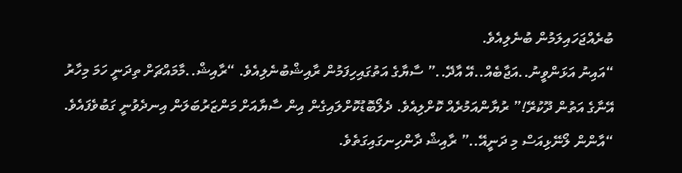ބުރެއްޖަހައިލަމުން ބުނެލިއެވެ.
“އައިނު އަޅަންވީނު..އަޖާބެއް..އޭ އާދޭ..” ސާޔާގެ އަތުގައިހިފަމުން ރާއިޝްބުނެލިއެވެ. “ރާއިޝް..މާމައްޗަށް ތިދަނީ ހަމަ މިހާރު އޭނާގެ އަތުން ދޫކުރޭ!” ރުޔާންއަމުރެއް ކޮށްލިއެވެ. ދެލޯބޮޑުކޮށްލައިގެން އިން ސާޔާއަށް މަންޒަރުބަލަން އިނދެވުނީ ގަބުވެފައެވެ. “އާންން ލޯނޭޅިއަސް މި ދަނީއޭ..” ރާއިޝް ދާންހިނގައިގަތެވެ.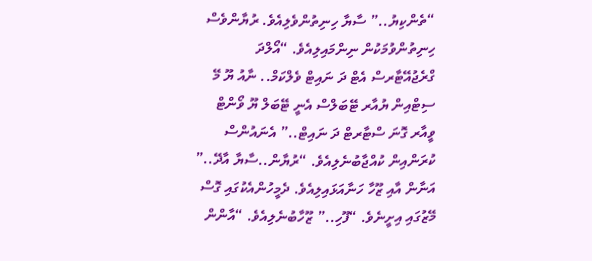“ތެންކިޔު..” ސާޔާ ހިނިތުންވެލިއެވެ. ރުޔާންވެސް ހިނިތުންވުމަކުން ނިންމައިލިއެވެ. “އޯލްދަ ގްރެޖުއޭޓާރސް އެޓް ދަ ނައިޓް ވެލްކަމް.. ނާއު ޔޫ މޭ ސިޓްއިން ޔުއާރ ޓޭބަލްސް އެނީ ޓޭބަލް ޔޫ ވޯންޓް ވީއާރ ގޮނަ ސްޓާރޓް ދަ ނައިޓް..” އެނައުންސް ކުރަންއިން ކުއްޖާބުނެލިއެވެ. “ރުޔާން..ސާޔާ އާދޭ..” އަނާން އާއި ޒޫހާ ހަނާއަޅައިލިއެވެ. ދެމީހުންއެކުގައި ގޮސް މޭޒުގައި އިށީނެވެ. “ފޫހި..” ޒޫހާބުނެލިއެވެ. “އާންން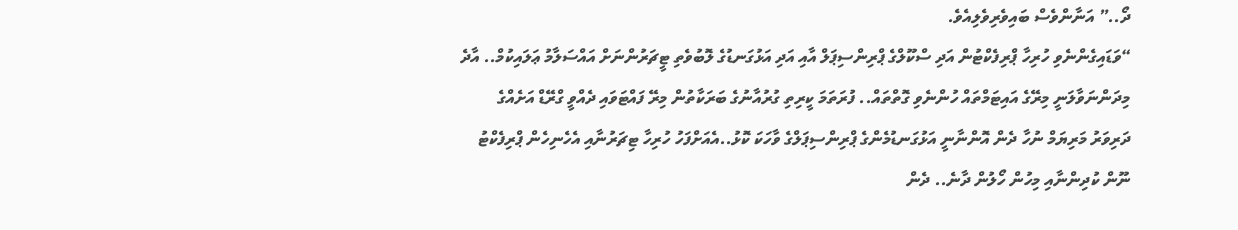ދޯ..” އަނާންވެސް ބައިވެރިވެލިއެވެ.
“ވަޑައިގެންނެވި ހުރިހާ ޕްރިފެކްޓުން އަދި ސްކޫލްގެ ޕްރިންސިޕަލް އާއި އަދި އަޅުގަނޑުގެ ލޮބުވެތި ޓީޗަރުންނަށް އައްސަލާމު ޢަލައިކުމް.. އާދެ މިދަންނަވާލަނީ މިރޭގެ އައިޓަމްތައް ހުންނެވި ގޮތްތައް.. ފުރަތަމަ ކީރިތި ގުރުއާނުގެ ބަރަކާތުން މިރޭ ފައްޓަވައި ދެއްވީ ގްރޭޑް އަށެއްގެ ދަރިވަރު މަރިޔަމް ނުހާ ދެން އޮންނާނީ އަޅުގަނޑުމެންގެ ޕްރިންސިޕަލްގެ ވާހަކަ ކޮޅު..އެއަށްފަހު ހުރިހާ ޓިޗަރުނާއި އެހެނިހެން ޕްރިފެކްޓު ނޫން ކުދިންނާއި މިހުން ހޯލުން ދާނެ.. ދެން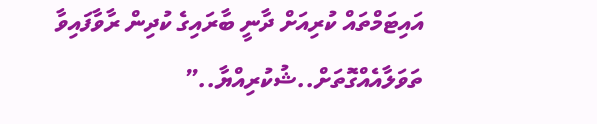އައިޓަމްތައް ކުރިއަށް ދާނީ ބާރައިގެ ކުދިން ރާވާފައިވާ ތަވަލާއެއްގޮތަށް..ޝުކުރިއްޔާ..”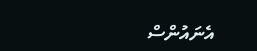އެނައުންސް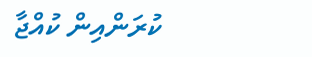ކުރަންއިން ކުއްޖާ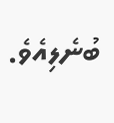ބުނެލިއެވެ.